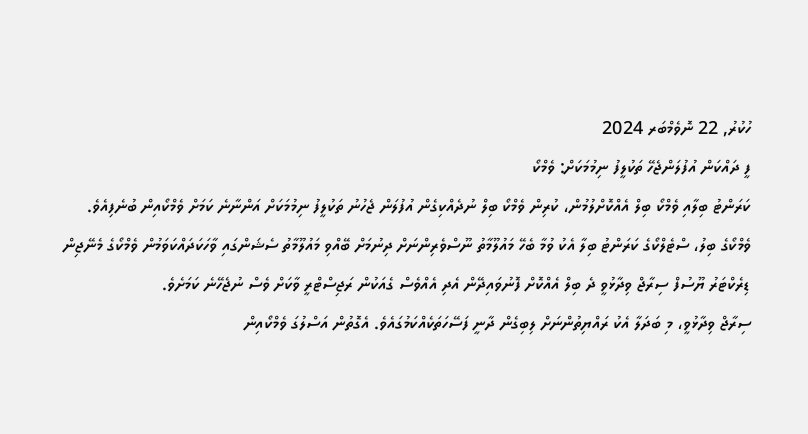ހުކުރު, 22 ނޮވެމްބަރ 2024
ފީ ދައްކަން އުފުލަންޖެހޭ ތަކުލީފު ނިމުމަކަށް: ވެމްކޯ
ކަރަންޓު ބިލާއި ވެމްކޯ ބިލް އެއްކޮށްލުމުން، ކުރިން ވެމްކޯ ބިލް ނުދެއްކިގެން އުފުލަން ޖެހުނު ތަކުލީފު ނިމުމަކަށް އަންނާނެ ކަމަށް ވެމްކޯއިން ބުނެފިއެވެ.
ވެމްކޯގެ ބިލު، ސްޓެލްކޯގެ ކަރަންޓު ބިލާ އެކު ވުމާ ބެހޭ މައުލޫމާތު ނޫސްވެރިންނަށް ދިނުމަށް ބޭއްވި މައުލޫމާތު ސެޝަންގައި ވާހަކަދައްކަވަމުން ވެމްކޯގެ މެނޭޖިން ޑިރެކްޓަރު ޔޫސުފް ސިރާޖް ވިދާޅުވީ ދެ ބިލް އެއްކޮށް ފޮނުވައިދޭން އެދި އެއްވެސް ގެއަކުން ރަޖިސްޓްރީ ވާކަށް ވެސް ނުޖެހޭނެ ކަމަށެވެ.
ސިރާޖް ވިދާޅުވީ، މި ބަދަލާ އެކު ރައްޔިތުންނަށް ލިބިގެން ދާނީ ފަސޭހަތަކެއްކަމުގައެވެ. އެގޮތުން އަސްލުގަ ވެމްކޯއިން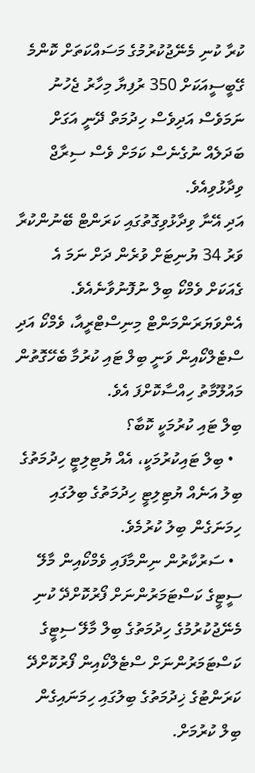ކުރާ ކުނި މެނޭޖުކުރުމުގެ މަސައްކަތަށް ކޮންމެ ގޭބީސީއަކަށް 350 ރުފިޔާ މިހާރު ޖެހުނު ނަމަވެސް އަދިވެސް ހިދުމަތް ދޭނީ އަގަށް ބަދަލެއް ނުގެނެސް ކަމަށް ވެސް ސިރާޖް ވިދާޅުވިއެވެ.
އަދި އޭނާ ވިދާޅުވިގޮތުގައި ކަރަންޓް ބޭނުންކުރާ ވަރު 34 ޔުނިޓަށް ވުރެން ދަށް ނަމަ އެ ގެއަކަށް ވެމްކޯ ބިލް ނުފޮނުވާނެއެވެ.
އެންވަޔަރަންމަންޓް މިނިސްޓްރީއާ، ވެމްކޯ އަދި ސްޓެލްކޯއިން ވަނީ ބިލް ޓައި ކުރުމާ ބެހޭގޮތުން މައުލޫމާތު ހިއްސާކޮށްފަ އެވެ.
ބިލް ޓައި ކުރުމަކީ ކޮބާ؟
  • ބިލް ޓައިކުރުމަކީ، އެއް ޔުޓިލިޓީ ހިދުމަތުގެ ބިލު އަނެއް ޔުޓިލިޓީ ހިދުމަތުގެ ބިލުގައި ހިމަނަގެން ބިލު ކުރުމެވެ.
  • ސަރުކާރުން ނިންމާފައި ވެމްކޯއިން މާލޭ ސީޓީގެ ކަސްޓަމަރުންނަށް ފޯރުކޮށްދޭ ކުނި މެނޭޖުކުރުމުގެ ހިދުމަތުގެ ބިލް މާލޭ ސިޓީގެ ކަސްޓަމަރުންނަށް ސްޓެލްކޯއިން ފޯރުކޮށްދޭ ކަރަންޓުގެ ޚިދުމަތުގެ ބިލުގައި ހިމަނައިގެން ބިލް ކުރުމަށް.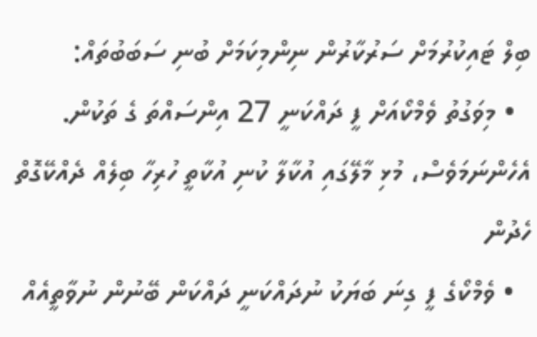ބިލް ޓައިކުރުމަށް ސަރުކާރުން ނިންމިކަމަށް ބުނި ސަބަބުތައް:
  • މިވަގުތު ވެމްކޯއަށް ފީ ދައްކަނީ 27 އިންސައްތަ ގެ ތަކުން. އެހެންނަމަވެސް، މުޅި މާލޭގައި އުކާލާ ކުނި އުކާތީ ހުރިހާ ބިލެއް ދެއްކޭގޮތް ހެދުން
  • ވެމްކޯގެ ފީ ގިނަ ބަޔަކު ނުދައްކަނީ ދައްކަން ބޭނުން ނުވާތީއެއް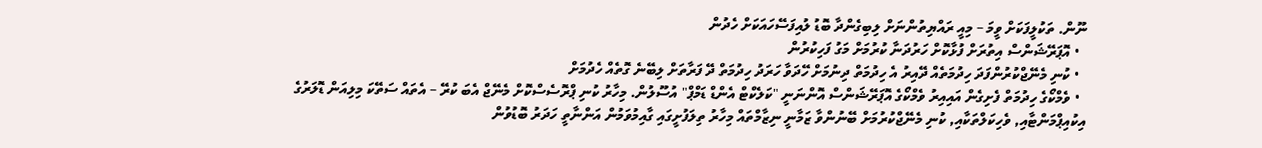ނޫން. ތަކުލީފަކަށް ވީމަ – މިއީ ރައްޔިތުންނަށް ލިބިގެންދާ ބޮޑު ލުއިފަސޭހައަކަށް ހެދުން
  • އޮޕަރޭޝަންސް އިތުރަށް ފުޅާކޮށް ހަރުދަނާ ކުރުމަށް މަގު ފަހިކުރުން
  • ކުނި މެނޭޖްކުރުންފަދަ ހިދުމަތެއް ދޭއިރު އެ ހިދުމަތް ދިނުމަށް ހޭދަވާ ހަރަދު ހިދުމަތް ދޭ ފަރާތަށް ލިބޭނެ ގޮތެއް ހެދުމަށް
  • ވެމްކޯގެ ހިދުމަތް ފެށިގެން އައިއިރު ވެމްކޯގެ އޮޕަރޭޝަންސް އޮންނަނީ "ކަލެކްޓް އެންޑް ޑަމްޕް" އުސޫލުން. މިހާރު ކުނި ޕްރޮސެސްކޮށް މެނޭޖް އެބަ ކުރޭ – އެތައް ސަތޭކަ މިލިއަން ޑޮލަރުގެ އިކުއިޕްމަންޓާއި, ވެހިކަލްތަކާއި, ކުނި މެނޭޖްކުރުމަށް ބޭނުންވާ ޒަމާނީ ނިޒާމްތައް މިހާރު ތިލަފުށީގައި ގާއިމުވަމުން އަންނާތީ ހަދަރު ބޮޑުވުން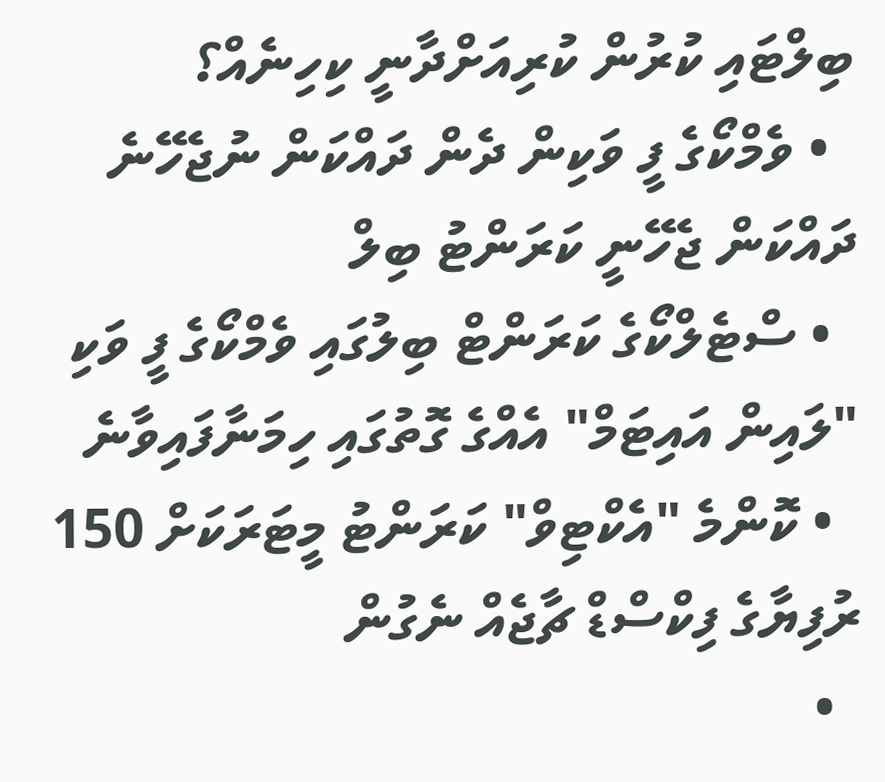ބިލްޓައި ކުރުން ކުރިއަށްދާނީ ކިހިނެއް؟
  • ވެމްކޯގެ ފީ ވަކިން ދެން ދައްކަން ނުޖެހޭނެ ދައްކަން ޖެހޭނީ ކަރަންޓު ބިލް
  • ސްޓެލްކޯގެ ކަރަންޓް ބިލުގައި ވެމްކޯގެ ފީ ވަކި "ލައިން އައިޓަމް" އެއްގެ ގޮތުގައި ހިމަނާފައިވާނެ
  • ކޮންމެ "އެކްޓިވް" ކަރަންޓު މީޓަރަކަށް 150 ރުފިޔާގެ ފިކްސްޑް ޗާޖެއް ނެގުން
  •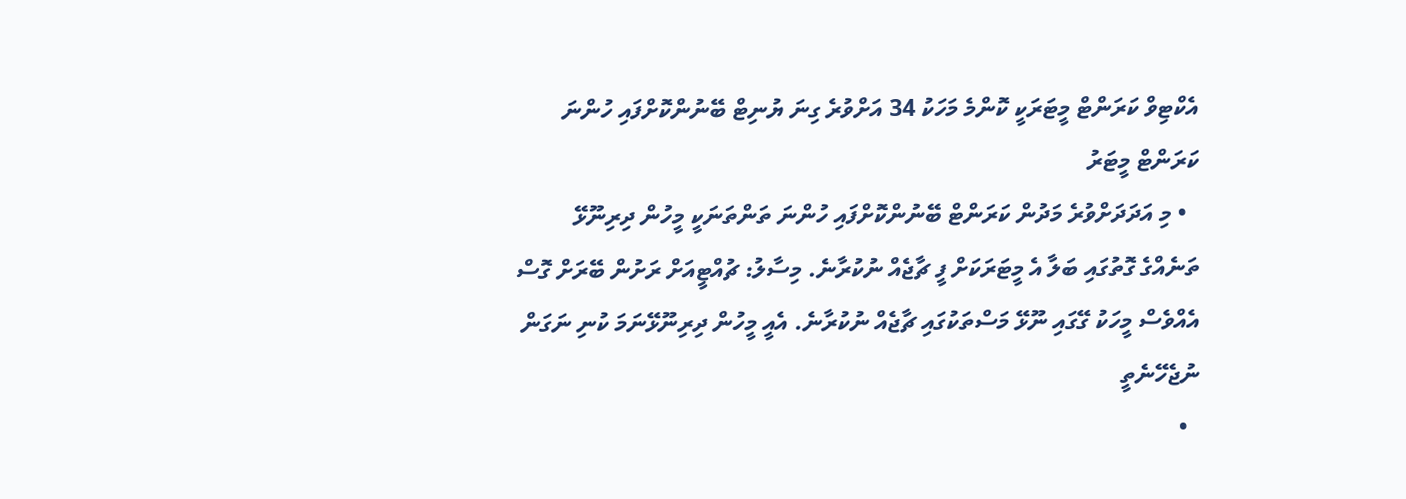އެކްޓިވް ކަރަންޓް މީޓަރަކީ ކޮންމެ މަހަކު 34 އަށްވުރެ ގިނަ ޔުނިޓް ބޭނުންކޮށްފައި ހުންނަ ކަރަންޓް މީޓަރު
  • މި އަދަދަށްވުރެ މަދުން ކަރަންޓް ބޭނުންކޮށްފައި ހުންނަ ތަންތަނަކީ މީހުން ދިރިނޫޅޭ ތަނެއްގެ ގޮތުގައި ބަލާ އެ މީޓަރަކަށް ފީ ޗާޖެއް ނުކުރާނެ. މިސާލު: ޗުއްޓީއަށް ރަށުން ބޭރަށް ގޮސް އެއްވެސް މީހަކު ގޭގައި ނޫޅޭ މަސްތަކުގައި ޗާޖެއް ނުކުރާނެ. އެއީ މީހުން ދިރިނޫޅޭނަމަ ކުނި ނަގަން ނުޖެހޭނެތީ
  •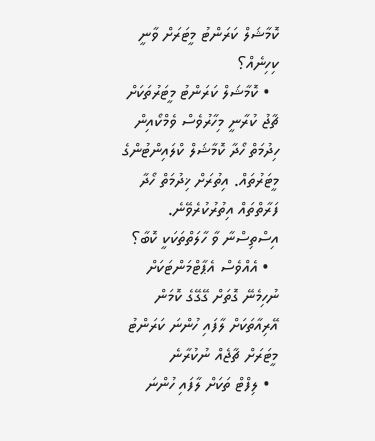ކޮމާޝަލް ކަރަންޓު މީޓަރަށް ވާނީ ކިހިނެއް؟
  • ކޮމާޝަލް ކަރަންޓު މީޓަރުތަކަށް ޗާޖު ކުރާނީ މިހާރުވެސް ވެމްކޯއިން ހިދުމަތް ހޯދާ ކޮމާޝަލް ކްލައިންޓުންގެ މީޓަރުތައް. އިތުރަށް ޚިދުމަތް ހޯދާ ފަރާތްތައް އިތުރުކުރެވޭނެ.
އިސްތިސްނާ ވާ ހާލަތްތަކަކީ ކޮބާ؟
  • އެއްވެސް އެޕާޓްމަންޓަކަށް ނުހިމެނޭ ގޮތަށް ގޭގޭގެ ކޮމަން އޭރިއާތަކަށް ލާފައި ހުންނަ ކަރަންޓު މީޓަރަށް ޗާޖެއް ނުކުރާނެ
  • ލިފްޓް ތަކަށް ލާފައި ހުންނަ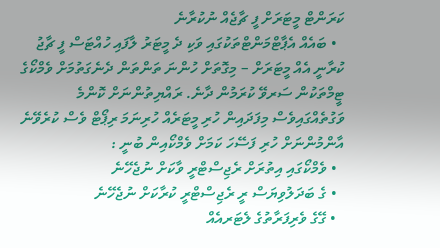ކަރަންޓް މީޓަރަށް ފީ ޗާޖެއް ނުކުރާނެ
  • ބައެއް އެޕާޓްމަންޓްތަކުގައި ވަކި ދެ މީޓަރު ލާފައި ހުއްޓަސް ފީ ޗާޖު ކުރާނީ އެއް މީޓަރަށް – މިގޮތަށް ހުންނަ ތަންތަން ދެނެގަތުމަށް ވެމްކޯގެ ޓީމްތަކުން ސަރވޭ ކުރަމުން ދާނެ. ރައްޔިތުންނަށް ކޮންމެ ވަގުތެއްގައިވެސް މިފަދައިން ހުރި މީޓަރެއް ހުރިނަމަ ރިޕޯޓް ވެސް ކުރެވޭނެ
އާންމުންނަށް ހުރި ފަސޭހަ ކަމަށް ވެމްކޯއިން ބުނީ :
  • ވެމްކޯގައި އިތުރަށް ރެޖިސްޓްރީ ވާކަށް ނުޖެހޭނެ
  • ގެ ބަދަލުވިޔަސް ރީ ރެޖިސްޓްރީ ކުރާކަށް ނުޖެހޭނެ
  • ގޭގެ ވެރިފަރާތުގެ ލެޓަރއެއް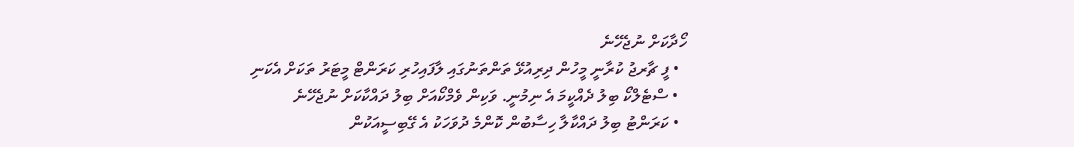ހޯދާކަށް ނުޖެހޭނެ
  • ފީ ޗާރޖު ކުރާނީ މީހުން ދިރިއުޅޭ ތަންތަނުގައި ލާފައިހުރި ކަރަންޓް މީޓަރު ތަކަށް އެކަނި
  • ސްޓެލްކޯ ބިލު ދެއްކީމަ އެ ނިމުނީ. ވަކިން ވެމްކޯއަށް ބިލު ދައްކާކަށް ނުޖެހޭނެ
  • ކަރަންޓު ބިލު ދައްކާލާ ހިސާބުން ކޮންމެ ދުވަހަކު އެ ގޭބިސީއަކުން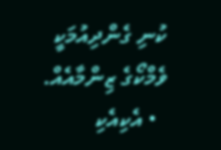ކުނި ގެންދިއުމަކީ ވެމްކޯގެ ޒިންމާއެއް.
  • އެކިއެކި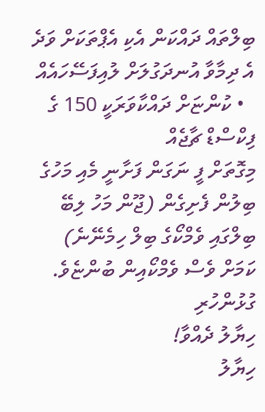ބިލްތައް ދައްކަން އެކި އެޕްތަކަށް ވަދެ އެ ދިމާވާ އުނދަގުލަށް ލުއިފަސޭހައެއް
  • ކުންޏަށް ދައްކާވަރަކީ 150 ގެ ފިކްސްޑް ޗާޖެއް
މިގޮތަށް ފީ ނަގަން ފަށާނީ މެއި މަހުގެ ބިލުން ފެށިގެން (ޖޫން މަހު ލިބޭ ބިލްގައި ވެމްކޯގެ ބިލް ހިމެނޭނެ) ކަމަށް ވެސް ވެމްކޯއިން ބުންޏެވެ.
ގުޅުންހުރި
ހިޔާލު ދެއްވާ!
ހިޔާލު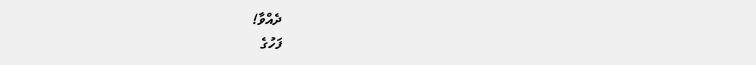ދެއްވާ!
ފަހުގެ